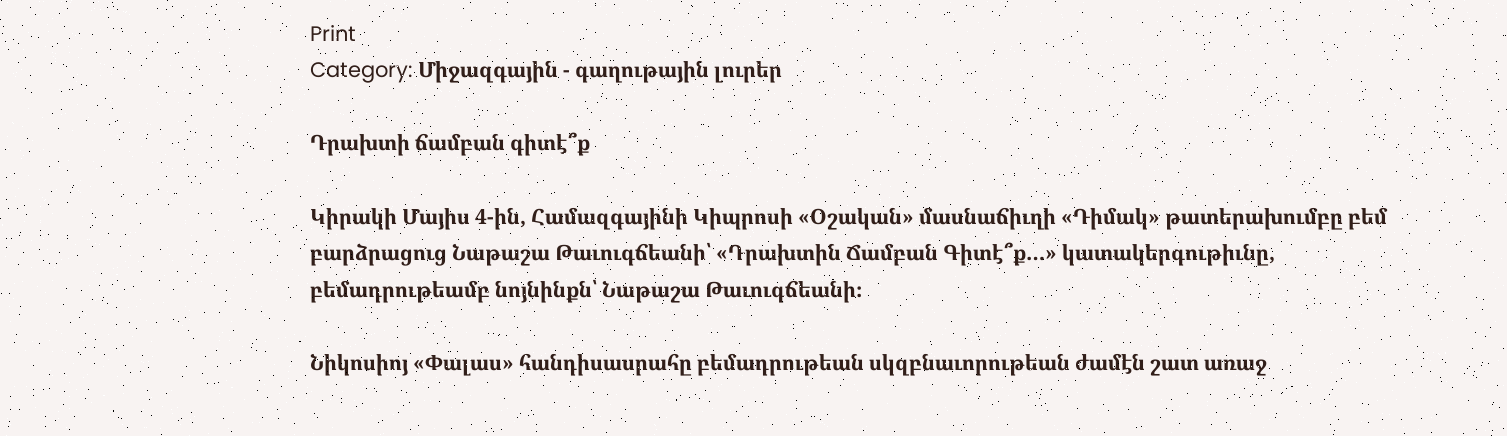Print
Category: Միջազգային - գաղութային լուրեր

Դրախտի ճամբան գիտէ՞ք

Կիրակի Մայիս 4-ին, Համազգայինի Կիպրոսի «Օշական» մասնաճիւղի «Դիմակ» թատերախումբը բեմ բարձրացուց Նաթաշա Թաւուգճեանի՝ «Դրախտին Ճամբան Գիտէ՞ք…» կատակերգութիւնը, բեմադրութեամբ նոյնինքն՝ Նաթաշա Թաւուգճեանի։

Նիկոսիոյ «Փալաս» հանդիսասրահը բեմադրութեան սկզբնաւորութեան ժամէն շատ առաջ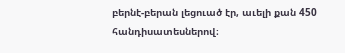բերնէ-բերան լեցուած էր, աւելի քան 450 հանդիսատեսներով։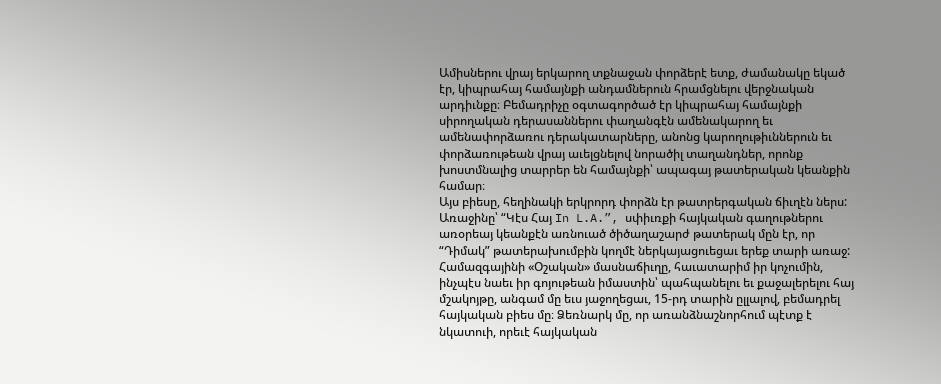Ամիսներու վրայ երկարող տքնաջան փորձերէ ետք, ժամանակը եկած էր, կիպրահայ համայնքի անդամներուն հրամցնելու վերջնական արդիւնքը։ Բեմադրիչը օգտագործած էր կիպրահայ համայնքի սիրողական դերասաններու փաղանգէն ամենակարող եւ ամենափորձառու դերակատարները, անոնց կարողութիւններուն եւ փորձառութեան վրայ աւելցնելով նորածիլ տաղանդներ, որոնք խոստմնալից տարրեր են համայնքի՝ ապագայ թատերական կեանքին համար։
Այս բիեսը, հեղինակի երկրորդ փորձն էր թատրերգական ճիւղէն ներս: Առաջինը՝ “Կէս Հայ In L.A.”, սփիւռքի հայկական գաղութներու առօրեայ կեանքէն առնուած ծիծաղաշարժ թատերակ մըն էր, որ “Դիմակ” թատերախումբին կողմէ ներկայացուեցաւ երեք տարի առաջ:
Համազգայինի «Օշական» մասնաճիւղը, հաւատարիմ իր կոչումին, ինչպէս նաեւ իր գոյութեան իմաստին՝ պահպանելու եւ քաջալերելու հայ մշակոյթը, անգամ մը եւս յաջողեցաւ, 15-րդ տարին ըլլալով, բեմադրել հայկական բիես մը։ Ձեռնարկ մը, որ առանձնաշնորհում պէտք է նկատուի, որեւէ հայկական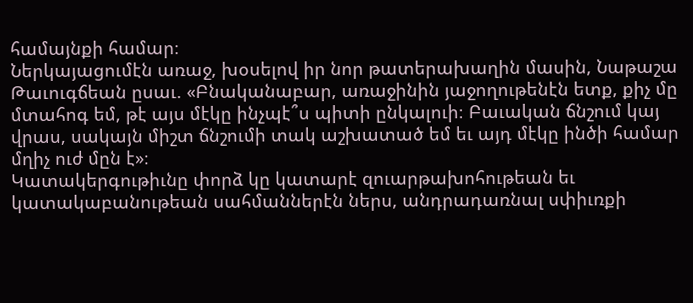համայնքի համար։
Ներկայացումէն առաջ, խօսելով իր նոր թատերախաղին մասին, Նաթաշա Թաւուգճեան ըսաւ. «Բնականաբար, առաջինին յաջողութենէն ետք, քիչ մը մտահոգ եմ, թէ այս մէկը ինչպէ՞ս պիտի ընկալուի։ Բաւական ճնշում կայ վրաս, սակայն միշտ ճնշումի տակ աշխատած եմ եւ այդ մէկը ինծի համար մղիչ ուժ մըն է»։
Կատակերգութիւնը փորձ կը կատարէ զուարթախոհութեան եւ կատակաբանութեան սահմաններէն ներս, անդրադառնալ սփիւռքի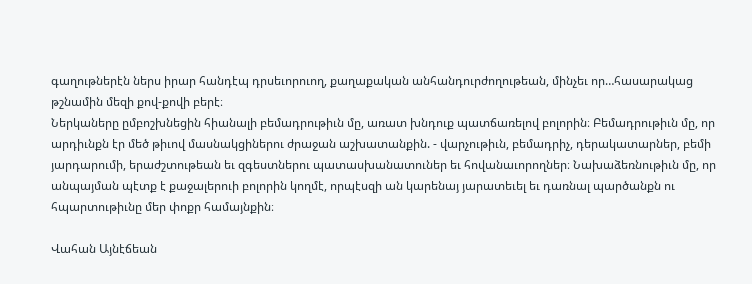գաղութներէն ներս իրար հանդէպ դրսեւորուող, քաղաքական անհանդուրժողութեան, մինչեւ որ…հասարակաց թշնամին մեզի քով-քովի բերէ։
Ներկաները ըմբոշխնեցին հիանալի բեմադրութիւն մը, առատ խնդուք պատճառելով բոլորին։ Բեմադրութիւն մը, որ արդիւնքն էր մեծ թիւով մասնակցիներու ժրաջան աշխատանքին. - վարչութիւն, բեմադրիչ, դերակատարներ, բեմի յարդարումի, երաժշտութեան եւ զգեստներու պատասխանատուներ եւ հովանաւորողներ։ Նախաձեռնութիւն մը, որ անպայման պէտք է քաջալերուի բոլորին կողմէ, որպէսզի ան կարենայ յարատեւել եւ դառնալ պարծանքն ու հպարտութիւնը մեր փոքր համայնքին։

Վահան Այնէճեան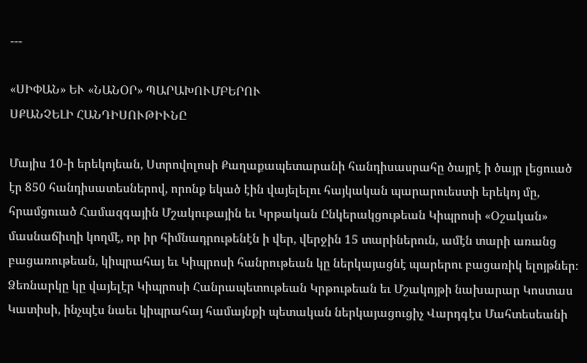---

«ՍԻՓԱՆ» ԵՒ «ՆԱՆՕՐ» ՊԱՐԱԽՈՒՄԲԵՐՈՒ
ՍՔԱՆՉԵԼԻ ՀԱՆԴԻՍՈՒԹԻՒՆԸ

Մայիս 10-ի երեկոյեան, Ստրովոլոսի Քաղաքապետարանի հանդիսասրահը ծայրէ ի ծայր լեցուած էր 850 հանդիսատեսներով, որոնք եկած էին վայելելու հայկական պարարուեստի երեկոյ մը, հրամցուած Համազգային Մշակութային եւ Կրթական Ընկերակցութեան Կիպրոսի «Օշական» մասնաճիւղի կողմէ, որ իր հիմնադրութենէն ի վեր, վերջին 15 տարիներուն, ամէն տարի առանց բացառութեան, կիպրահայ եւ Կիպրոսի հանրութեան կը ներկայացնէ պարերու բացառիկ ելոյթներ։ Ձեռնարկը կը վայելէր Կիպրոսի Հանրապետութեան Կրթութեան եւ Մշակոյթի նախարար Կոստաս Կատիսի, ինչպէս նաեւ կիպրահայ համայնքի պետական ներկայացուցիչ Վարդգէս Մահտեսեանի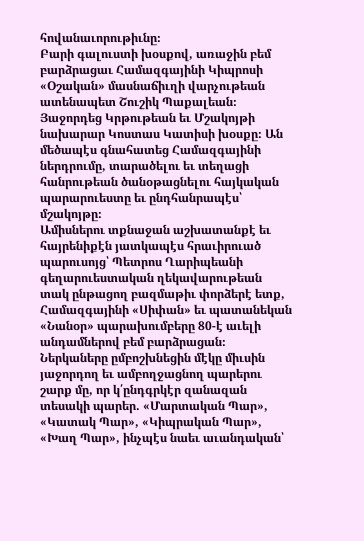հովանաւորութիւնը։
Բարի գալուստի խօսքով, առաջին բեմ բարձրացաւ Համազգայինի Կիպրոսի «Օշական» մասնաճիւղի վարչութեան ատենապետ Շուշիկ Պաքալեան։ Յաջորդեց Կրթութեան եւ Մշակոյթի նախարար Կոստաս Կատիսի խօսքը։ Ան մեծապէս գնահատեց Համազգայինի ներդրումը, տարածելու եւ տեղացի հանրութեան ծանօթացնելու հայկական պարարուեստը եւ ընդհանրապէս՝ մշակոյթը։
Ամիսներու տքնաջան աշխատանքէ եւ հայրենիքէն յատկապէս հրաւիրուած պարուսոյց՝ Պետրոս Ղարիպեանի գեղարուեստական ղեկավարութեան տակ ընթացող բազմաթիւ փորձերէ ետք, Համազգայինի «Սիփան» եւ պատանեկան «Նանօր» պարախումբերը 80-է աւելի անդամներով բեմ բարձրացան։
Ներկաները ըմբոշխնեցին մէկը միւսին յաջորդող եւ ամբողջացնող պարերու շարք մը, որ կ՛ընդգրկէր զանազան տեսակի պարեր. «Մարտական Պար», «Կատակ Պար», «Կիպրական Պար», «Խաղ Պար», ինչպէս նաեւ աւանդական՝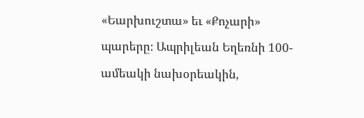«Եարխուշտա» եւ «Քոչարի» պարերը։ Ապրիլեան Եղեռնի 100-ամեակի նախօրեակին,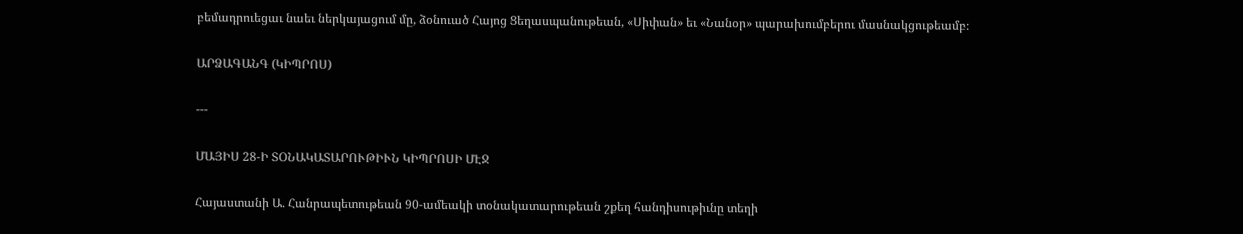բեմադրուեցաւ նաեւ ներկայացում մը, ձօնուած Հայոց Ցեղասպանութեան, «Սիփան» եւ «Նանօր» պարախումբերու մասնակցութեամբ։

ԱՐՁԱԳԱՆԳ (ԿԻՊՐՈՍ)

---

ՄԱՅԻՍ 28-Ի ՏՕՆԱԿԱՏԱՐՈՒԹԻՒՆ ԿԻՊՐՈՍԻ ՄԷՋ

Հայաստանի Ա. Հանրապետութեան 90-ամեակի տօնակատարութեան շքեղ հանդիսութիւնը տեղի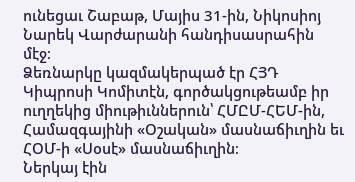ունեցաւ Շաբաթ, Մայիս 31-ին, Նիկոսիոյ Նարեկ Վարժարանի հանդիսասրահին մէջ։
Ձեռնարկը կազմակերպած էր ՀՅԴ Կիպրոսի Կոմիտէն, գործակցութեամբ իր ուղղեկից միութիւններուն՝ ՀՄԸՄ-ՀԵՄ-ին, Համազգայինի «Օշական» մասնաճիւղին եւ ՀՕՄ-ի «Սօսէ» մասնաճիւղին։
Ներկայ էին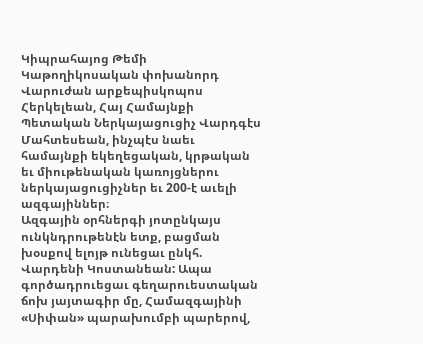Կիպրահայոց Թեմի Կաթողիկոսական փոխանորդ Վարուժան արքեպիսկոպոս Հերկելեան, Հայ Համայնքի Պետական Ներկայացուցիչ Վարդգէս Մահտեսեան, ինչպէս նաեւ համայնքի եկեղեցական, կրթական եւ միութենական կառոյցներու ներկայացուցիչներ եւ 200-է աւելի ազգայիններ։
Ազգային օրհներգի յոտընկայս ունկնդրութենէն ետք, բացման խօսքով ելոյթ ունեցաւ ընկհ. Վարդենի Կոստանեան: Ապա գործադրուեցաւ գեղարուեստական ճոխ յայտագիր մը, Համազգայինի «Սիփան» պարախումբի պարերով,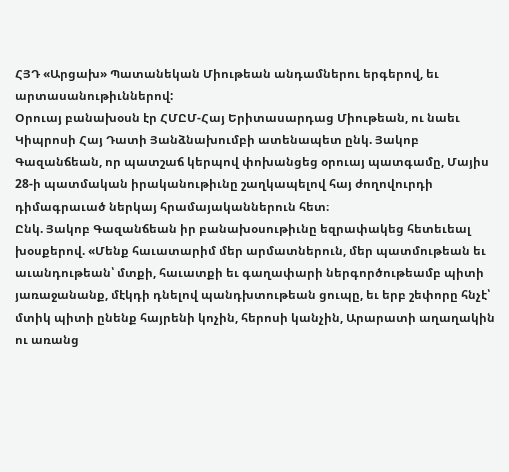ՀՅԴ «Արցախ» Պատանեկան Միութեան անդամներու երգերով, եւ արտասանութիւններով:
Օրուայ բանախօսն էր ՀՄԸՄ-Հայ Երիտասարդաց Միութեան, ու նաեւ Կիպրոսի Հայ Դատի Յանձնախումբի ատենապետ ընկ. Յակոբ Գազանճեան, որ պատշաճ կերպով փոխանցեց օրուայ պատգամը, Մայիս 28-ի պատմական իրականութիւնը շաղկապելով հայ ժողովուրդի դիմագրաւած ներկայ հրամայականներուն հետ։
Ընկ. Յակոբ Գազանճեան իր բանախօսութիւնը եզրափակեց հետեւեալ խօսքերով. «Մենք հաւատարիմ մեր արմատներուն, մեր պատմութեան եւ աւանդութեան՝ մտքի, հաւատքի եւ գաղափարի ներգործութեամբ պիտի յառաջանանք, մէկդի դնելով պանդխտութեան ցուպը, եւ երբ շեփորը հնչէ՝ մտիկ պիտի ընենք հայրենի կոչին, հերոսի կանչին, Արարատի աղաղակին ու առանց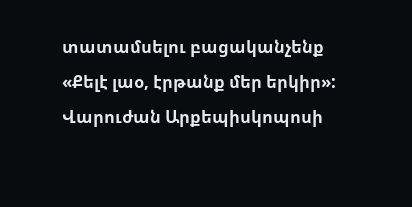տատամսելու բացականչենք «Քելէ լաօ, էրթանք մեր երկիր»:
Վարուժան Արքեպիսկոպոսի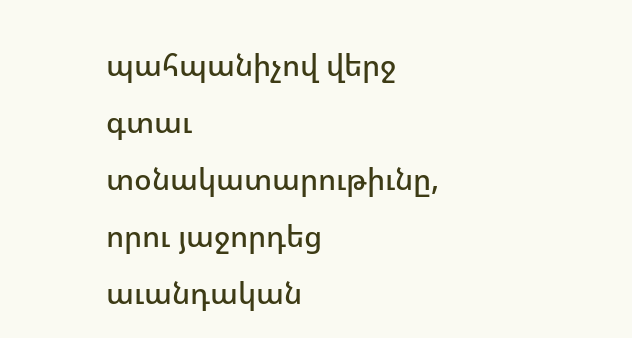պահպանիչով վերջ գտաւ տօնակատարութիւնը, որու յաջորդեց աւանդական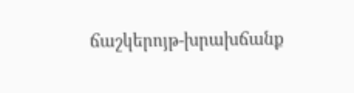ճաշկերոյթ-խրախճանք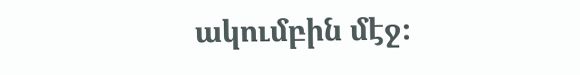ակումբին մէջ։